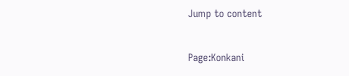Jump to content

Page:Konkani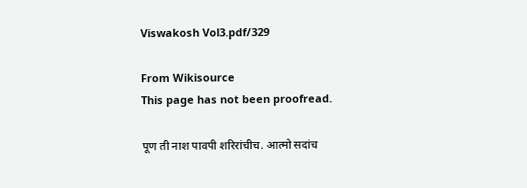Viswakosh Vol3.pdf/329

From Wikisource
This page has not been proofread.

पूण ती नाश पावपी शरिरांचीच. आत्मो सदांच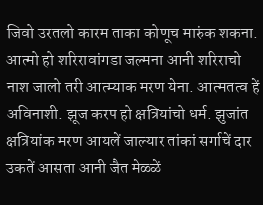जिवो उरतलो कारम ताका कोणूच मारुंक शकना. आत्मो हो शरिरावांगडा जल्मना आनी शरिराचो नाश जालो तरी आत्म्याक मरण येना. आत्मतत्व हें अविनाशी. झूज करप हो क्षत्रियांचो धर्म. झुजांत क्षत्रियांक मरण आयलें जाल्यार तांकां सर्गाचें दार उकतें आसता आनी जैत मेळ्ळें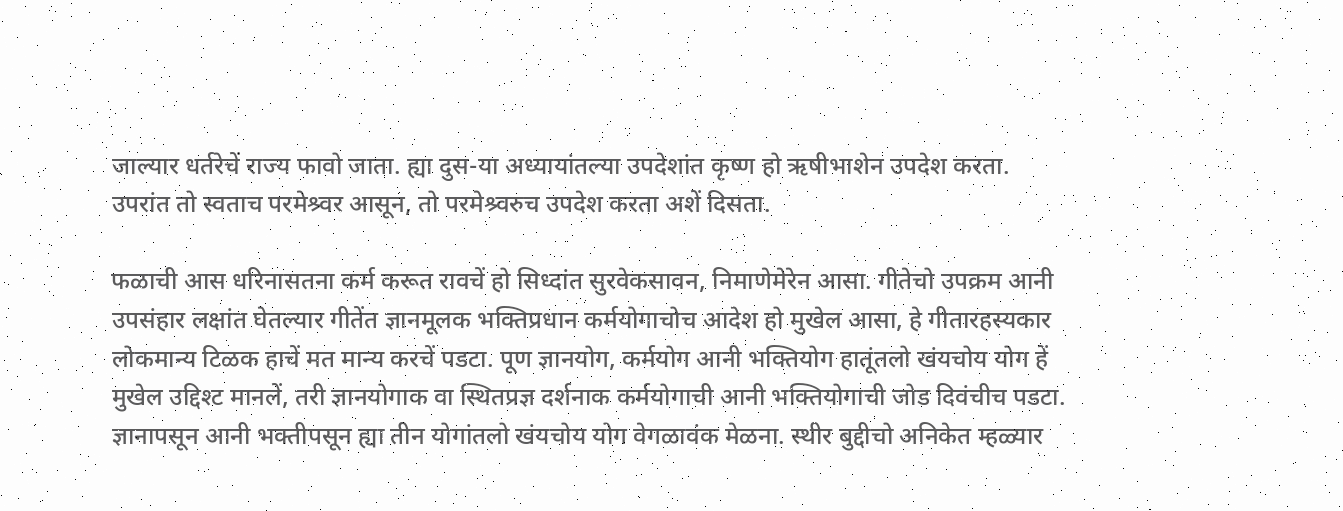जाल्यार धर्तरेचें राज्य फावो जाता. ह्या दुस-या अध्यायांतल्या उपदेशांत कृष्ण हो ऋषीभाशेन उपदेश करता. उपरांत तो स्वताच परमेश्र्वर आसून, तो परमेश्र्वरुच उपदेश करता अशें दिसता.

फळाची आस धरिनासतना कर्म करूत रावचें हो सिध्दांत सुरवेकसावन, निमाणेमेरेन आसा. गीतेचो उपक्रम आनी उपसंहार लक्षांत घेतल्यार गीतेंत ज्ञानमूलक भक्तिप्रधान कर्मयोगाचोच आदेश हो मुखेल आसा, हे गीतारहस्यकार लोकमान्य टिळक हाचें मत मान्य करचें पडटा. पूण ज्ञानयोग, कर्मयोग आनी भक्तियोग हातूंतलो खंयचोय योग हें मुखेल उद्दिश्ट मानलें, तरी ज्ञानयोगाक वा स्थितप्रज्ञ दर्शनाक कर्मयोगाची आनी भक्तियोगाची जोड दिवंचीच पडटा. ज्ञानापसून आनी भक्तीपसून ह्या तीन योगांतलो खंयचोय योग वेगळावंक मेळना. स्थीर बुद्दीचो अनिकेत म्हळ्यार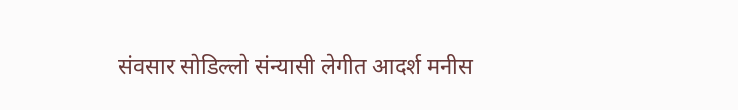संवसार सोडिल्लो संन्यासी लेगीत आदर्श मनीस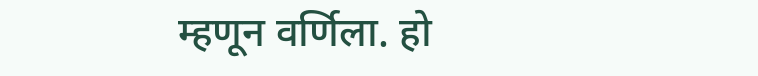म्हणून वर्णिला. हो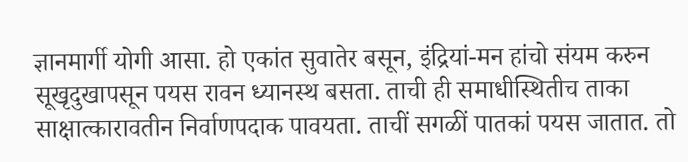ज्ञानमार्गी योगी आसा. हो एकांत सुवातेर बसून, इंद्रियां-मन हांचो संयम करुन सूखृदुखापसून पयस रावन ध्यानस्थ बसता. ताची ही समाधीस्थितीच ताका साक्षात्कारावतीन निर्वाणपदाक पावयता. ताचीं सगळीं पातकां पयस जातात. तो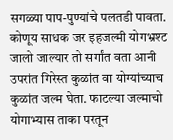सगळ्या पाप-पुण्यांचे पलतडी पावता. कोणूय साधक जर इहजल्मी योगभ्रश्ट जालो जाल्यार तो सर्गांत वता आनी उपरांत गिरेस्त कुळांत वा योग्यांच्याच कुळांत जल्म घेता. फाटल्या जल्माचो योगाभ्यास ताका परतून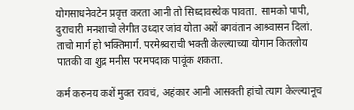योगसाधनेवटेन प्रवृत्त करता आनी तो सिध्दावस्थेक पावता. सामको पापी, दुराचारी मनशाचो लेगीत उध्दार जांव योता अशें बगवंतान आश्र्वासन दिलां. ताचो मार्ग हो भक्तिमार्ग. परमेश्र्वराची भक्ती केल्ल्याच्या योगान कितलोय पातकी वा शुद्र मनीस परमपदाक पावूंक शकता.

कर्म करुनय कशें मुक्त रावचं, अहंकार आनी आसक्ती हांचो त्याग केल्ल्यानूच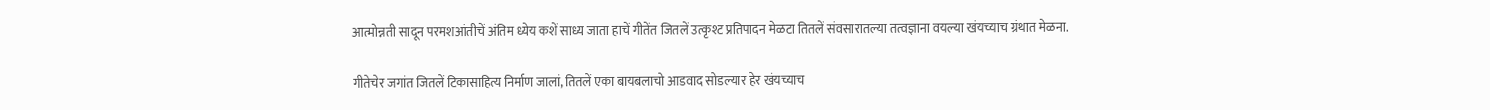आत्मोन्नती सादून परमशआंतीचें अंतिम ध्येय कशें साध्य जाता हाचें गीतेंत जितलें उत्कृश्ट प्रतिपादन मेळटा तितलें संवसारातल्या तत्वज्ञाना वयल्या खंयच्याच ग्रंथात मेळना.

गीतेचेर जगांत जितलें टिकासाहित्य निर्माण जालां, तितलें एका बायबलाचो आडवाद सोडल्यार हेर खंयच्याच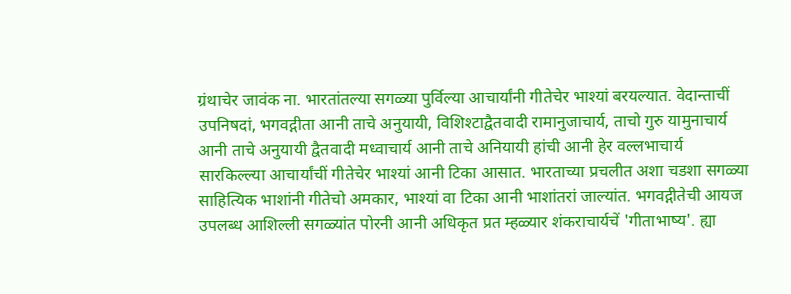ग्रंथाचेर जावंक ना. भारतांतल्या सगळ्या पुर्विल्या आचार्यांनी गीतेचेर भाश्यां बरयल्यात. वेदान्ताचीं उपनिषदां, भगवद्गीता आनी ताचे अनुयायी, विशिश्टाद्वैतवादी रामानुजाचार्य, ताचो गुरु यामुनाचार्य आनी ताचे अनुयायी द्वैतवादी मध्वाचार्य आनी ताचे अनियायी हांची आनी हेर वल्लभाचार्य सारकिल्ल्या आचार्यांचीं गीतेचेर भाश्यां आनी टिका आसात. भारताच्या प्रचलीत अशा चडशा सगळ्या साहित्यिक भाशांनी गीतेचो अमकार, भाश्यां वा टिका आनी भाशांतरां जाल्यांत. भगवद्गीतेची आयज उपलब्ध आशिल्ली सगळ्यांत पोरनी आनी अधिकृत प्रत म्हळ्यार शंकराचार्यचें 'गीताभाष्य'. ह्या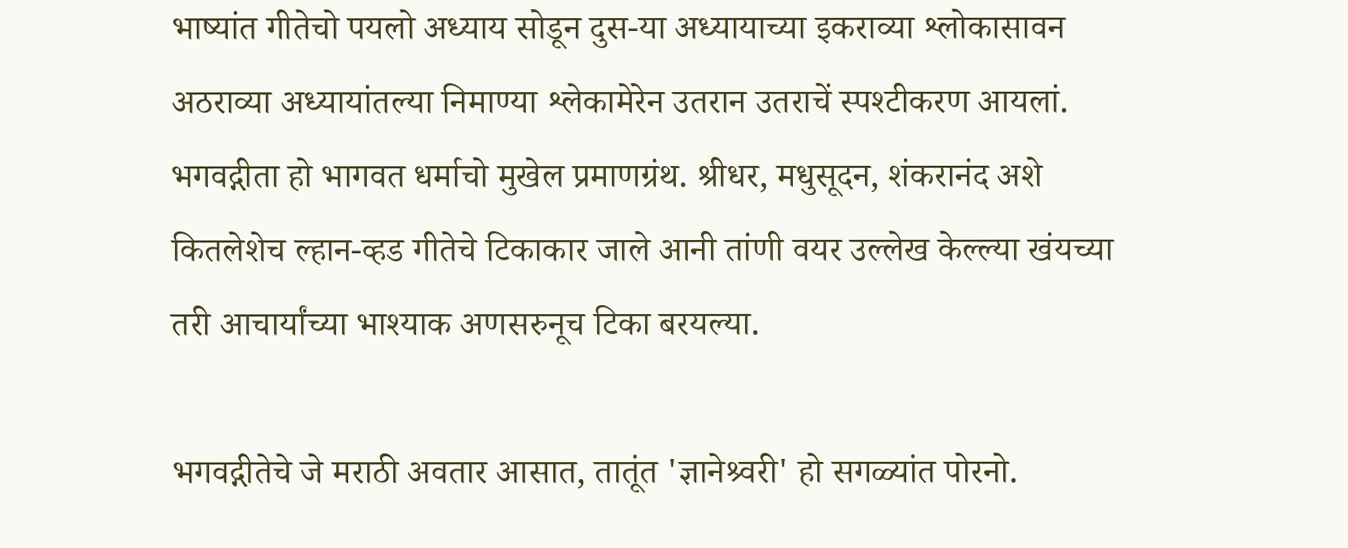भाष्यांत गीतेचो पयलो अध्याय सोडून दुस-या अध्यायाच्या इकराव्या श्लोकासावन अठराव्या अध्यायांतल्या निमाण्या श्लेकामेरेन उतरान उतराचें स्पश्टीकरण आयलां. भगवद्गीता हो भागवत धर्माचो मुखेल प्रमाणग्रंथ. श्रीधर, मधुसूदन, शंकरानंद अशे कितलेशेच ल्हान-व्हड गीतेचे टिकाकार जाले आनी तांणी वयर उल्लेख केल्ल्या खंयच्या तरी आचार्यांच्या भाश्याक अणसरुनूच टिका बरयल्या.

भगवद्गीतेचे जे मराठी अवतार आसात, तातूंत 'ज्ञानेश्र्वरी' हो सगळ्यांत पोरनो.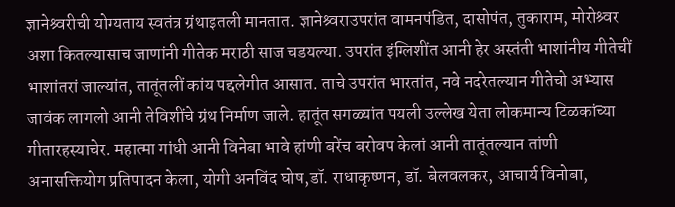ज्ञानेश्र्वरीची योग्यताय स्वतंत्र ग्रंथाइतली मानतात. ज्ञानेश्र्वराउपरांत वामनपंडित, दासोपंत, तुकाराम, मोरोश्र्वर अशा कितल्यासाच जाणांनी गीतेक मराठी साज चडयल्या. उपरांत इंग्लिशींत आनी हेर अस्तंती भाशांनीय गीतेचीं भाशांतरां जाल्यांत, तातूंतलीं कांय पद्दलेगीत आसात. ताचे उपरांत भारतांत, नवे नदरेतल्यान गीतेचो अभ्यास जावंक लागलो आनी तेविशींचे ग्रंथ निर्माण जाले. हातूंत सगळ्यांत पयली उल्लेख येता लोकमान्य टिळकांच्या गीतारहस्याचेर. महात्मा गांधी आनी विनेबा भावे हांणी बरेंच बरोवप केलां आनी तातूंतल्यान तांणी अनासक्तियोग प्रतिपादन केला, योगी अनविंद घोष,डॉ. राधाकृष्णन, डॉ. बेलवलकर, आचार्य विनोबा,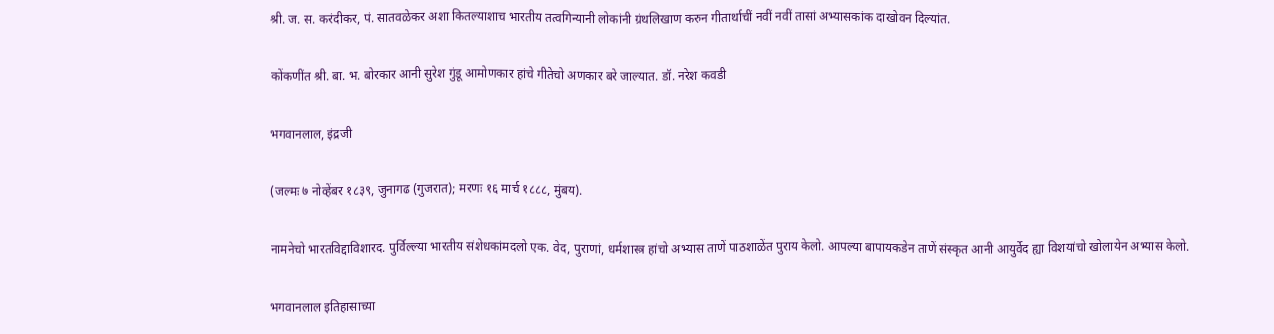श्री. ज. स. करंदीकर, पं. सातवळेकर अशा कितल्याशाच भारतीय तत्वगिन्यानी लोकांनी ग्रंथलिखाण करुन गीतार्थाचीं नवीं नवीं तासां अभ्यासकांक दाखोवन दिल्यांत.

कोंकणींत श्री. बा. भ. बोरकार आनी सुरेश गुंडू आमोणकार हांचे गीतेचो अणकार बरे जाल्यात. डॉ. नरेश कवडी

भगवानलाल, इंद्रजी

(जल्मः ७ नोव्हेंबर १८३९, जुनागढ (गुजरात); मरणः १६ मार्च १८८८, मुंबय).

नामनेचो भारतविद्दाविशारद. पुर्विल्ल्या भारतीय संशेधकांमदलो एक. वेद, पुराणां, धर्मशास्त्र हांचो अभ्यास ताणें पाठशाळेंत पुराय केलो. आपल्या बापायकडेन ताणें संस्कृत आनी आयुर्वेद ह्या विशयांचो खोलायेन अभ्यास केलो.

भगवानलाल इतिहासाच्या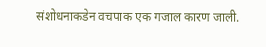संशोधनाकडेन वचपाक एक गजाल कारण जाली.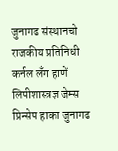जुनागढ संस्थानचो राजकीय प्रतिनिधी कर्नल लँग हाणें लिपीशास्त्रज्ञ जेम्स प्रिन्सेप हाका जुनागढ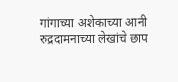गांगाच्या अशेकाच्या आनी रुद्रदामनाच्या लेखांचे छाप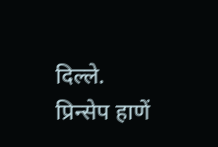दिल्ले. प्रिन्सेप हाणें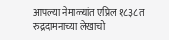आपल्या नेमाळ्यांत एप्रिल १८३८ त रुद्रदामनाच्या लेखाचो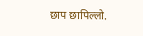छाप छापिल्लो.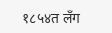१८५४त लँग